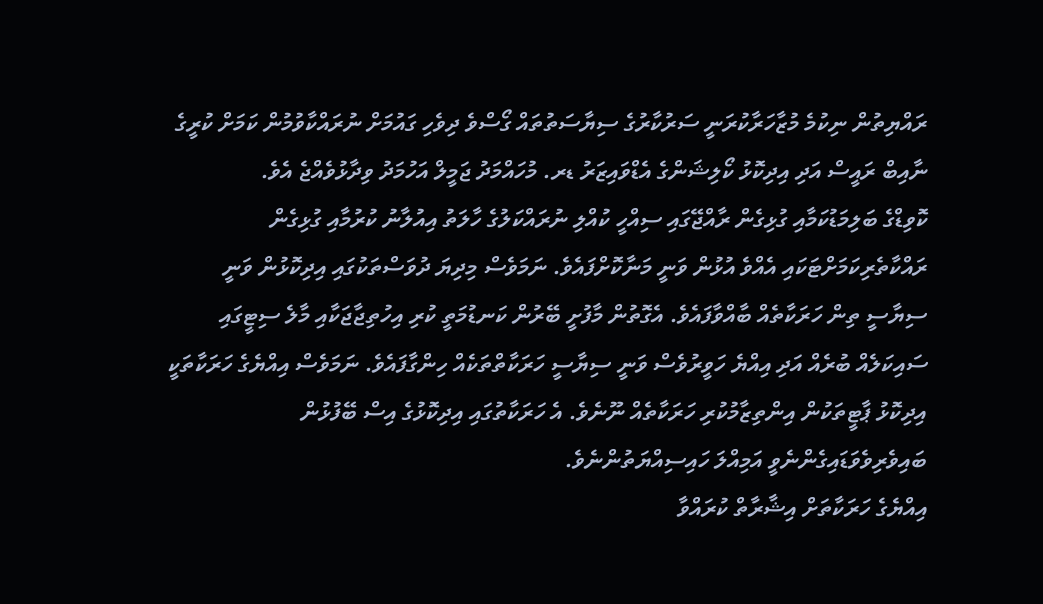ރައްޔިތުން ނިކުމެ މުޒާހަރާކުރަނީ ސަރުކާރުގެ ސިޔާސަތުތައް ގޯސްވެ ދިވެހި ގައުމަށް ނުރައްކާވުމުން ކަމަށް ކުރީގެ ނާއިބް ރައީސް އަދި އިދިކޮޅު ކޯލިޝަންގެ އެޑްވައިޒަރު ޑރ. މުހައްމަދު ޖަމީލް އަހުމަދު ވިދާޅުވެއްޖެ އެވެ.
ކޮވިޑްގެ ބަލިމަޑުކަމާއި ގުޅިގެން ރާއްޖޭގައި ސިއްހީ ކުއްލި ނުރައްކަލުގެ ހާލަތު އިއުލާނު ކުރުމާއި ގުޅިގެން ރައްކާތެރިކަމަށްޓަކައި އެއްވެ އުޅުން ވަނީ މަނާކޮށްފައެވެ. ނަމަވެސް މިދިޔަ ދުވަސްތަކުގައި އިދިކޮޅުން ވަނީ ސިޔާސީ ތިން ހަރަކާތެއް ބާއްވާފައެވެ. އެގޮތުން މާފުށީ ބޭރުން ކަނޑުމަތީ ކުރި އިހުތިޖާޖަކާއި މާލެ ސިޓީގައި ސައިކަލެއް ބުރެއް އަދި އިއްޔެ ހަވީރުވެސް ވަނީ ސިޔާސީ ހަރަކާތްތަކެއް ހިންގާފައެވެ. ނަމަވެސް އިއްޔެގެ ހަރަކާތަކީ އިދިކޮޅު ޕާޓީތަކުން އިންތިޒާމުކުރި ހަރަކާތެއް ނޫނެވެ. އެ ހަރަކާތުގައި އިދިކޮޅުގެ އިސް ބޭފުޅުން ބައިވެރިވެވަޑައިގެންނެވީ އަމިއްލަ ހައިސިއްޔަތުންނެވެ.
އިއްޔެގެ ހަރަކާތަށް އިޝާރާތް ކުރައްވާ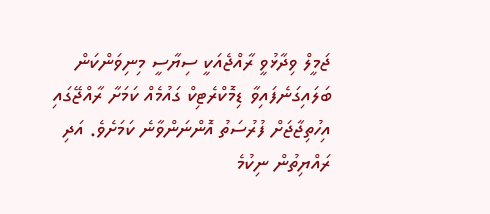ޖަމީލް ވިދާޅުވީ ރާއްޖެއަކީ ސިޔާސީ މިނިވަންކަން ބަލައިގަނެފައިވާ ޑިމޮކްރެޓިކް ގައުމެއް ކަމަށާ ރާއްޖޭގައި އިހުތިޖާޖަށް ފުރުސަތު އޮންނަންވާނެ ކަމަށެވެ. އަދި ރައްޔިތުން ނިކުމެ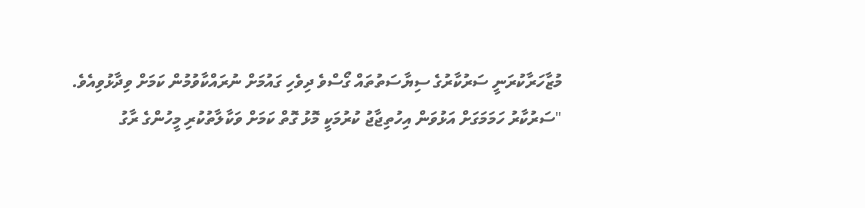މުޒާހަރާކުރަނީ ސަރުކާރުގެ ސިޔާސަތުތައް ގޯސްވެ ދިވެހި ގައުމަށް ނުރައްކާވުމުން ކަމަށް ވިދާޅުވިއެވެ.
"ސަރުކާރު ހަމަމަގަށް އަޅުވަން އިހުތިޖާޖު ކުރުމަކީ މޮޅު ގޮތް ކަމަށް ވަކާލާތުކުރި މީހުންގެ ރާގު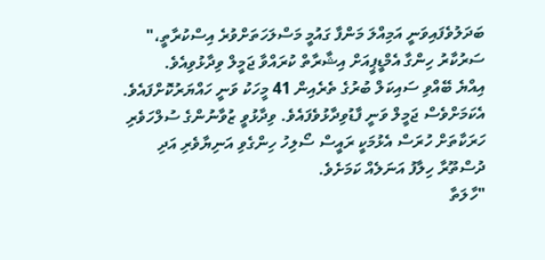ބަދަލުވެފައިވަނީ އަމިއްލަ މަންފާ ގައުމީ މަސްލަހަތަށްވުރެ އިސްކުރާތީ،" ސަރުކާރު ހިންގާ އެމްޑީޕީއަށް އިޝާރާތް ކުރައްވާ ޖަމީލް ވިދާޅުވިއެވެ.
އިއްޔެ ބޭއްވި ސައިކަލް ބުރުގެ ތެރެއިން 41 މީހަކު ވަނީ ހައްޔަރުކޮށްފައެވެ. އެކަމަށްވެސް ޖަމީލް ވަނީ ފާޑުވިދާޅުވެފައެވެ. ވިދާޅުވީ ޒުވާނުންގެ ސުލްހަވެރި ހަރަކާތަށް ހުރަސް އެޅުމަކީ ރައީސް ސޯލިހު ހިންގެވި އަނިޔާވެރި އަދި ދުސްތޫރާ ހިލާފު އަނަލެއް ކަމަށެވެ.
"ހާލަތާ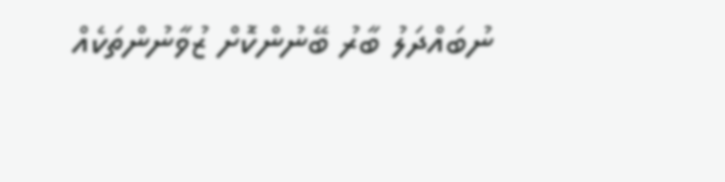ނުބައްދަލު ބާރު ބޭނުންކޮށް ޒުވާނުންތަކެއް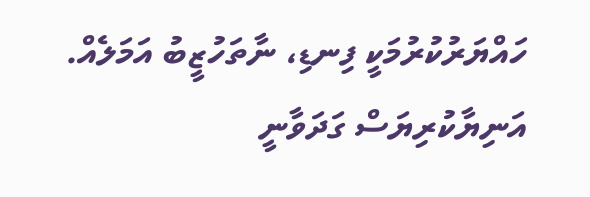ހައްޔަރުކުރުމަކީ ފިނޑި، ނާތަހުޒީބު އަމަލެއް. އަނިޔާކުރިޔަސް ގަދަވާނީ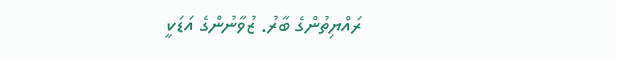ރައްޔިތުންގެ ބާރު. ޒުވާނުންގެ އަޑަކީ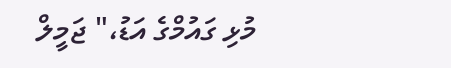މުޅި ގައުމްގެ އަޑު،" ޖަމީލް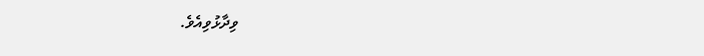ވިދާޅުވިއެވެ.